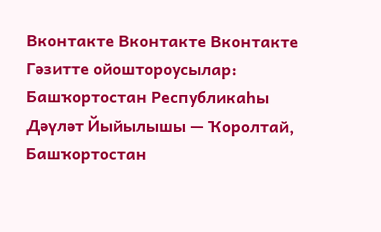Вконтакте Вконтакте Вконтакте
Гәзитте ойоштороусылар:
Башҡортостан Республикаһы
Дәүләт Йыйылышы — Ҡоролтай,
Башҡортостан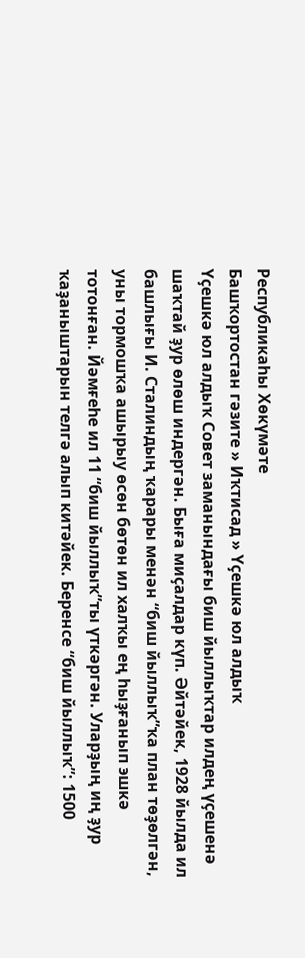Республикаһы Хөкүмәте
Башҡортостан гәзите » Иҡтисад » Үҫешкә юл алдыҡ
Үҫешкә юл алдыҡ Совет заманындағы биш йыллыҡтар илдең үҫешенә шаҡтай ҙур өлөш индергән. Быға миҫалдар күп. Әйтәйек, 1928 йылда ил башлығы И. Сталиндың ҡарары менән “биш йыллыҡ”ҡа план төҙөлгән, уны тормошҡа ашырыу өсөн бөтөн ил халҡы ең һыҙғанып эшкә тотонған. Йәмғеһе ил 11 “биш йыллыҡ”ты үткәргән. Уларҙың иң ҙур ҡаҙаныштарын телгә алып китәйек. Беренсе “биш йыллыҡ”: 1500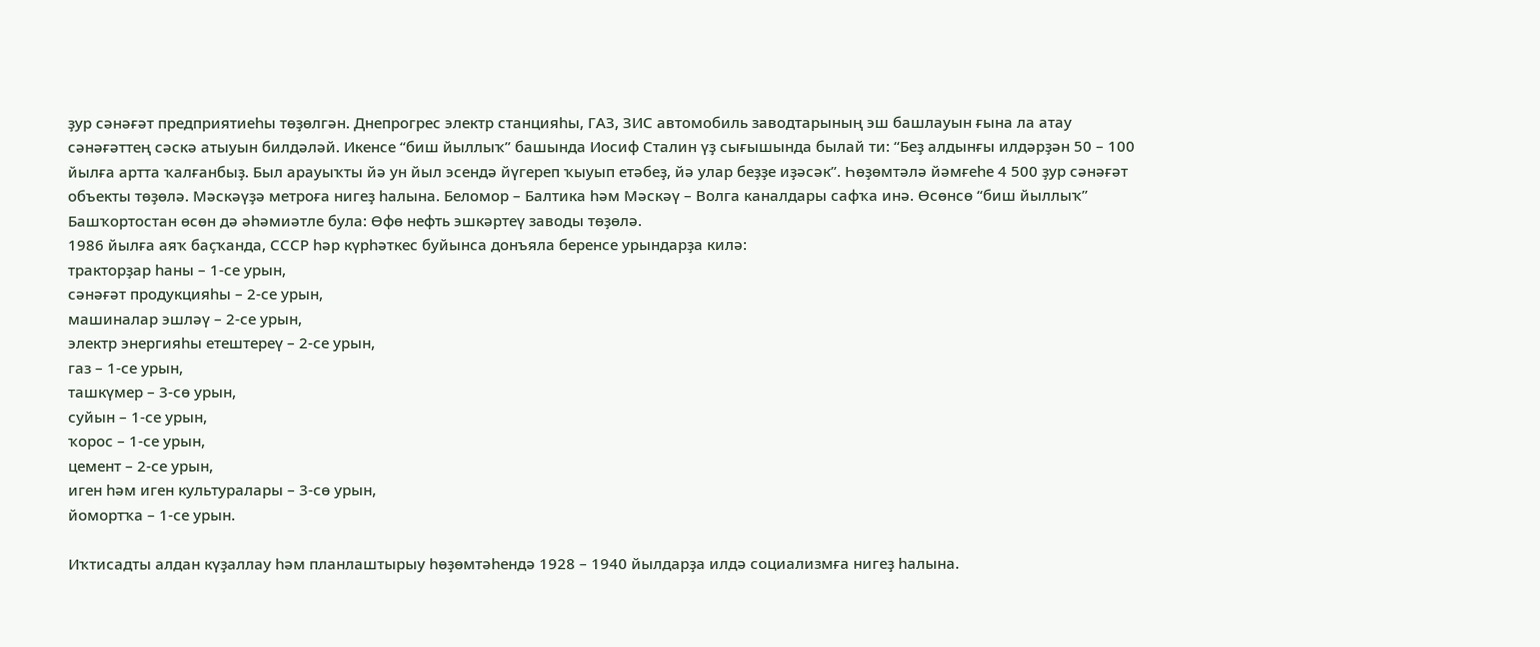ҙур сәнәғәт предприятиеһы төҙөлгән. Днепрогрес электр станцияһы, ГАЗ, ЗИС автомобиль заводтарының эш башлауын ғына ла атау сәнәғәттең сәскә атыуын билдәләй. Икенсе “биш йыллыҡ” башында Иосиф Сталин үҙ сығышында былай ти: “Беҙ алдынғы илдәрҙән 50 – 100 йылға артта ҡалғанбыҙ. Был арауыҡты йә ун йыл эсендә йүгереп ҡыуып етәбеҙ, йә улар беҙҙе иҙәсәк”. Һөҙөмтәлә йәмғеһе 4 500 ҙур сәнәғәт объекты төҙөлә. Мәскәүҙә метроға нигеҙ һалына. Беломор – Балтика һәм Мәскәү – Волга каналдары сафҡа инә. Өсөнсө “биш йыллыҡ” Башҡортостан өсөн дә әһәмиәтле була: Өфө нефть эшкәртеү заводы төҙөлә.
1986 йылға аяҡ баҫҡанда, СССР һәр күрһәткес буйынса донъяла беренсе урындарҙа килә:
тракторҙар һаны – 1-се урын,
сәнәғәт продукцияһы – 2-се урын,
машиналар эшләү – 2-се урын,
электр энергияһы етештереү – 2-се урын,
газ – 1-се урын,
ташкүмер – 3-сө урын,
суйын – 1-се урын,
ҡорос – 1-се урын,
цемент – 2-се урын,
иген һәм иген культуралары – 3-сө урын,
йомортҡа – 1-се урын.

Иҡтисадты алдан күҙаллау һәм планлаштырыу һөҙөмтәһендә 1928 – 1940 йылдарҙа илдә социализмға нигеҙ һалына.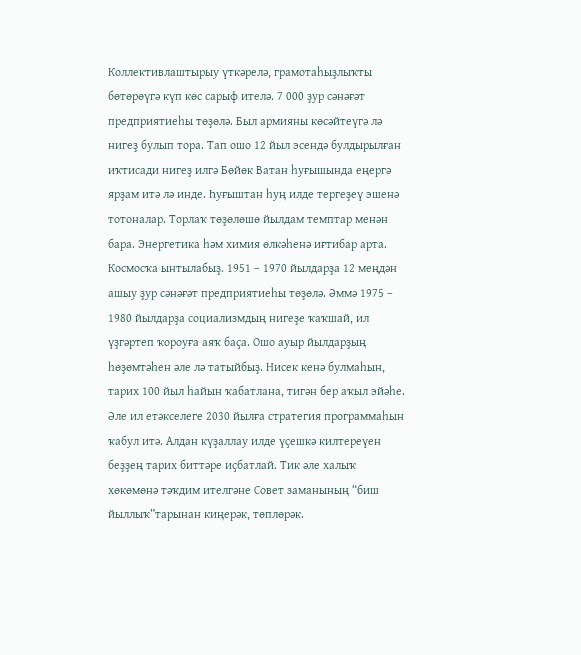Коллективлаштырыу үткәрелә, грамотаһыҙлыҡты бөтөрөүгә күп көс сарыф ителә. 7 000 ҙур сәнәғәт предприятиеһы төҙөлә. Был армияны көсәйтеүгә лә нигеҙ булып тора. Тап ошо 12 йыл эсендә булдырылған иҡтисади нигеҙ илгә Бөйөк Ватан һуғышында еңергә ярҙам итә лә инде. Һуғыштан һуң илде тергеҙеү эшенә тотоналар. Торлаҡ төҙөлөшө йылдам темптар менән бара. Энергетика һәм химия өлкәһенә иғтибар арта. Космосҡа ынтылабыҙ. 1951 – 1970 йылдарҙа 12 меңдән ашыу ҙур сәнәғәт предприятиеһы төҙөлә. Әммә 1975 – 1980 йылдарҙа социализмдың нигеҙе ҡаҡшай, ил үҙгәртеп ҡороуға аяҡ баҫа. Ошо ауыр йылдарҙың һөҙөмтәһен әле лә татыйбыҙ. Нисек кенә булмаһын, тарих 100 йыл һайын ҡабатлана, тигән бер аҡыл эйәһе. Әле ил етәкселеге 2030 йылға стратегия программаһын ҡабул итә. Алдан күҙаллау илде үҫешкә килтереүен беҙҙең тарих биттәре иҫбатлай. Тик әле халыҡ хөкөмөнә тәҡдим ителгәне Совет заманының “биш йыллыҡ”тарынан киңерәк, төплөрәк.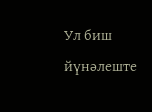Ул биш йүнәлеште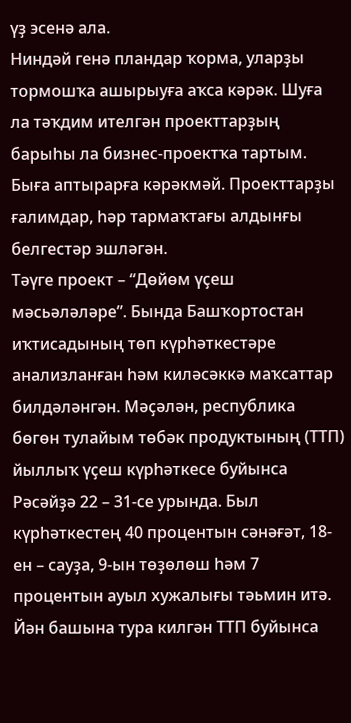үҙ эсенә ала.
Ниндәй генә пландар ҡорма, уларҙы тормошҡа ашырыуға аҡса кәрәк. Шуға ла тәҡдим ителгән проекттарҙың барыһы ла бизнес-проектҡа тартым. Быға аптырарға кәрәкмәй. Проекттарҙы ғалимдар, һәр тармаҡтағы алдынғы белгестәр эшләгән.
Тәүге проект – “Дөйөм үҫеш мәсьәләләре”. Бында Башҡортостан иҡтисадының төп күрһәткестәре анализланған һәм киләсәккә маҡсаттар билдәләнгән. Мәҫәлән, республика бөгөн тулайым төбәк продуктының (ТТП) йыллыҡ үҫеш күрһәткесе буйынса Рәсәйҙә 22 – 31-се урында. Был күрһәткестең 40 процентын сәнәғәт, 18-ен – сауҙа, 9-ын төҙөлөш һәм 7 процентын ауыл хужалығы тәьмин итә. Йән башына тура килгән ТТП буйынса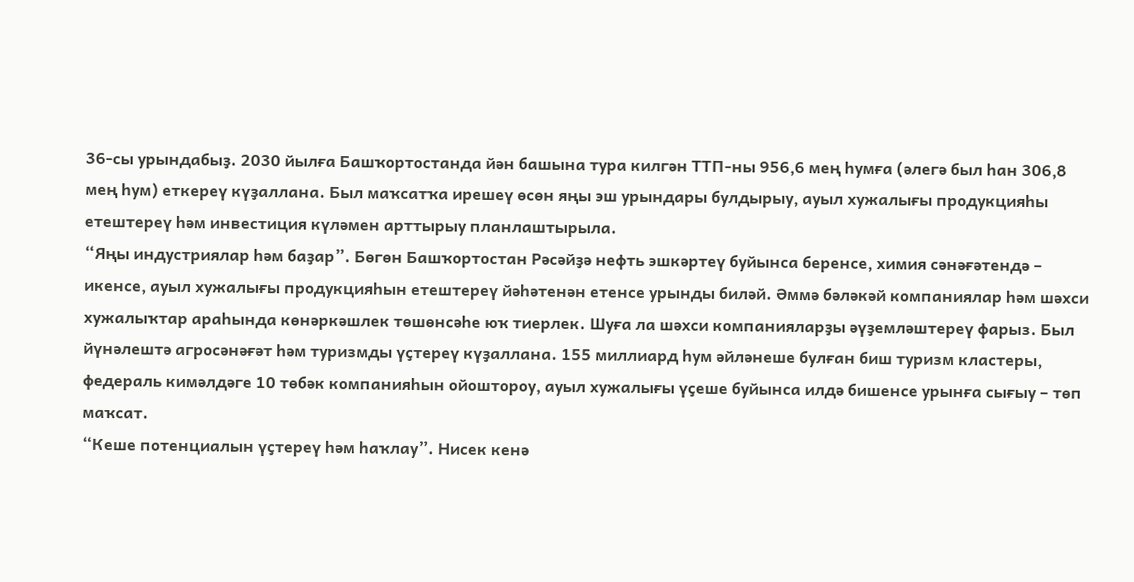36-сы урындабыҙ. 2030 йылға Башҡортостанда йән башына тура килгән ТТП-ны 956,6 мең һумға (әлегә был һан 306,8 мең һум) еткереү күҙаллана. Был маҡсатҡа ирешеү өсөн яңы эш урындары булдырыу, ауыл хужалығы продукцияһы етештереү һәм инвестиция күләмен арттырыу планлаштырыла.
“Яңы индустриялар һәм баҙар”. Бөгөн Башҡортостан Рәсәйҙә нефть эшкәртеү буйынса беренсе, химия сәнәғәтендә – икенсе, ауыл хужалығы продукцияһын етештереү йәһәтенән етенсе урынды биләй. Әммә бәләкәй компаниялар һәм шәхси хужалыҡтар араһында көнәркәшлек төшөнсәһе юҡ тиерлек. Шуға ла шәхси компанияларҙы әүҙемләштереү фарыз. Был йүнәлештә агросәнәғәт һәм туризмды үҫтереү күҙаллана. 155 миллиард һум әйләнеше булған биш туризм кластеры, федераль кимәлдәге 10 төбәк компанияһын ойоштороу, ауыл хужалығы үҫеше буйынса илдә бишенсе урынға сығыу – төп маҡсат.
“Кеше потенциалын үҫтереү һәм һаҡлау”. Нисек кенә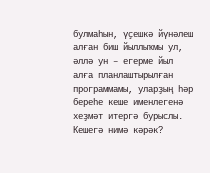булмаһын, үҫешкә йүнәлеш алған биш йыллыҡмы ул, әллә ун – егерме йыл алға планлаштырылған программамы, уларҙың һәр береһе кеше именлегенә хеҙмәт итергә бурыслы. Кешегә нимә кәрәк?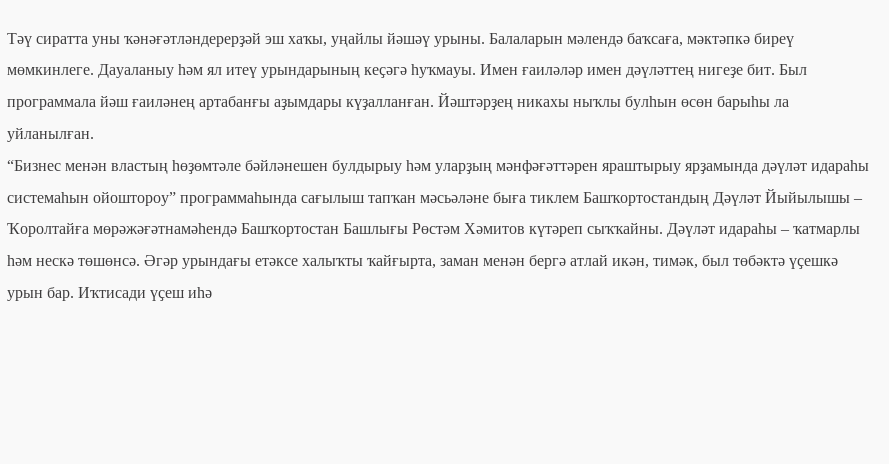Тәү сиратта уны ҡәнәғәтләндерерҙәй эш хаҡы, уңайлы йәшәү урыны. Балаларын мәлендә баҡсаға, мәктәпкә биреү мөмкинлеге. Дауаланыу һәм ял итеү урындарының кеҫәгә һуҡмауы. Имен ғаиләләр имен дәүләттең нигеҙе бит. Был программала йәш ғаиләнең артабанғы аҙымдары күҙалланған. Йәштәрҙең никахы ныҡлы булһын өсөн барыһы ла уйланылған.
“Бизнес менән властың һөҙөмтәле бәйләнешен булдырыу һәм уларҙың мәнфәғәттәрен яраштырыу ярҙамында дәүләт идараһы системаһын ойоштороу” программаһында сағылыш тапҡан мәсьәләне быға тиклем Башҡортостандың Дәүләт Йыйылышы – Ҡоролтайға мөрәжәғәтнамәһендә Башҡортостан Башлығы Рөстәм Хәмитов күтәреп сыҡҡайны. Дәүләт идараһы – ҡатмарлы һәм нескә төшөнсә. Әгәр урындағы етәксе халыҡты ҡайғырта, заман менән бергә атлай икән, тимәк, был төбәктә үҫешкә урын бар. Иҡтисади үҫеш иһә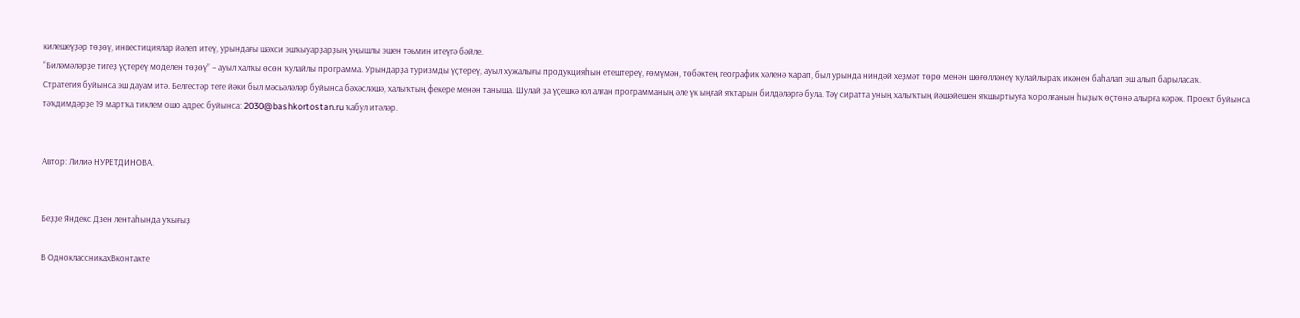килешеүҙәр төҙөү, инвестициялар йәлеп итеү, урындағы шәхси эшҡыуарҙарҙың уңышлы эшен тәьмин итеүгә бәйле.
“Биләмәләрҙе тигеҙ үҫтереү моделен төҙөү” – ауыл халҡы өсөн ҡулайлы программа. Урындарҙа туризмды үҫтереү, ауыл хужалығы продукцияһын етештереү, ғөмүмән, төбәктең географик хәленә ҡарап, был урында ниндәй хеҙмәт төрө менән шөғөлләнеү ҡулайлыраҡ икәнен баһалап эш алып барыласаҡ.
Стратегия буйынса эш дауам итә. Белгестәр теге йәки был мәсьәләләр буйынса бәхәсләшә, халыҡтың фекере менән таныша. Шулай ҙа үҫешкә юл алған программаның әле үк ыңғай яҡтарын билдәләргә була. Тәү сиратта уның халыҡтың йәшәйешен яҡшыртыуға ҡоролғанын һыҙыҡ өҫтөнә алырға кәрәк. Проект буйынса тәҡдимдәрҙе 19 мартҡа тиклем ошо адрес буйынса: 2030@bashkortostan.ru ҡабул итәләр.


Автор: Лилиә НУРЕТДИНОВА.


Беҙҙе Яндекс Дзен лентаһында уҡығыҙ

В ОдноклассникахВконтакте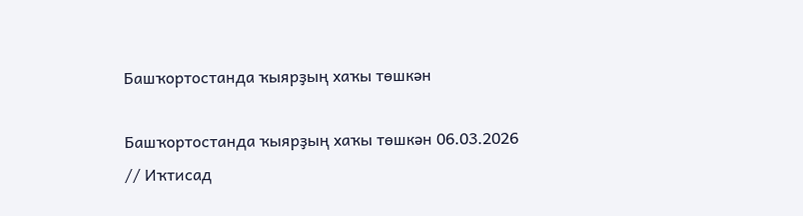Башҡортостанда ҡыярҙың хаҡы төшкән

Башҡортостанда ҡыярҙың хаҡы төшкән 06.03.2026 // Иҡтисад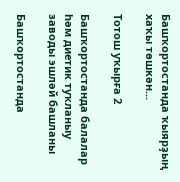Башҡортостанда ҡыярҙың хаҡы төшкән...

Тотош уҡырға 2

Башҡортостанда балалар һәм диетик туҡланыу заводы эшләй башланы

Башҡортостанда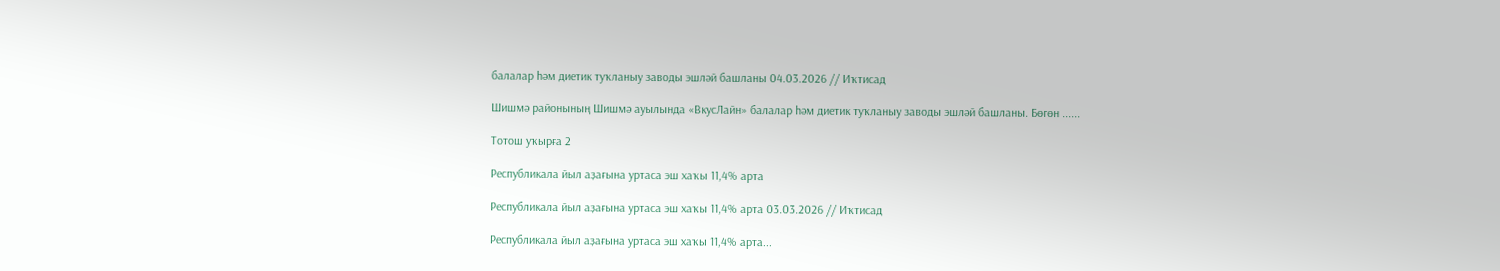балалар һәм диетик туҡланыу заводы эшләй башланы 04.03.2026 // Иҡтисад

Шишмә районының Шишмә ауылында «ВкусЛайн» балалар һәм диетик туҡланыу заводы эшләй башланы. Бөгөн ......

Тотош уҡырға 2

Республикала йыл аҙағына уртаса эш хаҡы 11,4% арта

Республикала йыл аҙағына уртаса эш хаҡы 11,4% арта 03.03.2026 // Иҡтисад

Республикала йыл аҙағына уртаса эш хаҡы 11,4% арта...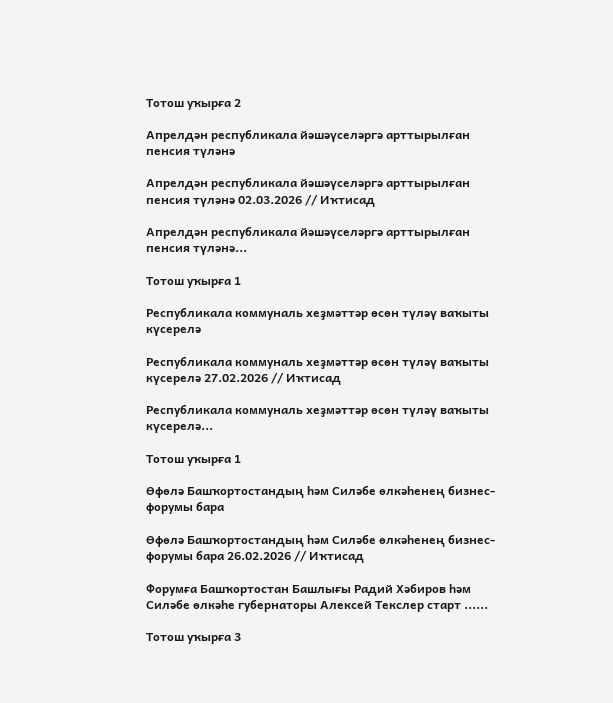Тотош уҡырға 2

Апрелдән республикала йәшәүселәргә арттырылған пенсия түләнә

Апрелдән республикала йәшәүселәргә арттырылған пенсия түләнә 02.03.2026 // Иҡтисад

Апрелдән республикала йәшәүселәргә арттырылған пенсия түләнә...

Тотош уҡырға 1

Республикала коммуналь хеҙмәттәр өсөн түләү ваҡыты күсерелә

Республикала коммуналь хеҙмәттәр өсөн түләү ваҡыты күсерелә 27.02.2026 // Иҡтисад

Республикала коммуналь хеҙмәттәр өсөн түләү ваҡыты күсерелә...

Тотош уҡырға 1

Өфөлә Башҡортостандың һәм Силәбе өлкәһенең бизнес-форумы бара

Өфөлә Башҡортостандың һәм Силәбе өлкәһенең бизнес-форумы бара 26.02.2026 // Иҡтисад

Форумға Башҡортостан Башлығы Радий Хәбиров һәм Силәбе өлкәһе губернаторы Алексей Текслер старт ......

Тотош уҡырға 3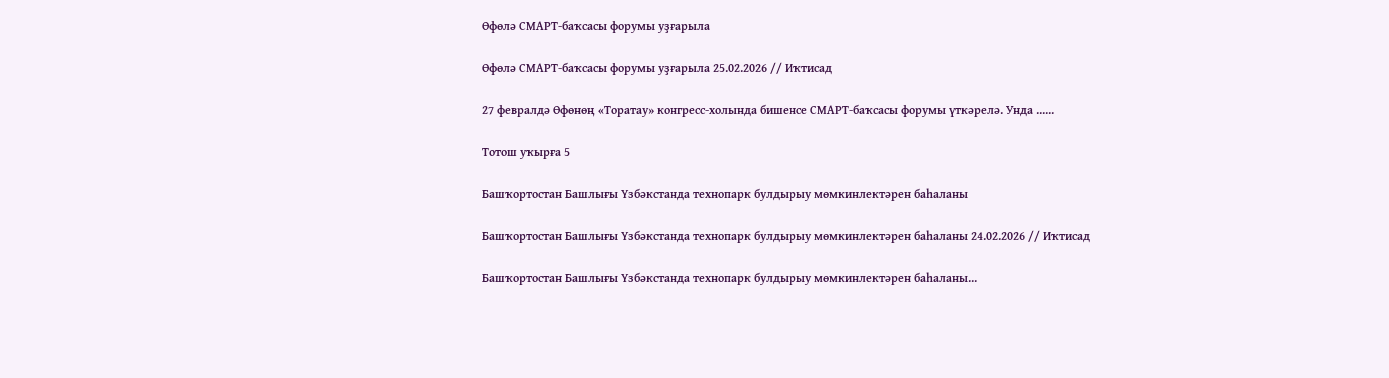Өфөлә СМАРТ-баҡсасы форумы уҙғарыла

Өфөлә СМАРТ-баҡсасы форумы уҙғарыла 25.02.2026 // Иҡтисад

27 февралдә Өфөнөң «Торатау» конгресс-холында бишенсе СМАРТ-баҡсасы форумы үткәрелә. Унда ......

Тотош уҡырға 5

Башҡортостан Башлығы Үзбәкстанда технопарк булдырыу мөмкинлектәрен баһаланы

Башҡортостан Башлығы Үзбәкстанда технопарк булдырыу мөмкинлектәрен баһаланы 24.02.2026 // Иҡтисад

Башҡортостан Башлығы Үзбәкстанда технопарк булдырыу мөмкинлектәрен баһаланы...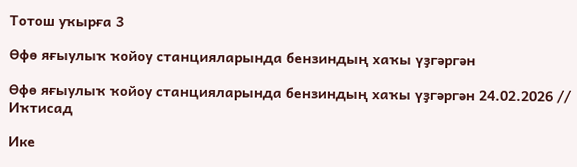Тотош уҡырға 3

Өфө яғыулыҡ ҡойоу станцияларында бензиндың хаҡы үҙгәргән

Өфө яғыулыҡ ҡойоу станцияларында бензиндың хаҡы үҙгәргән 24.02.2026 // Иҡтисад

Ике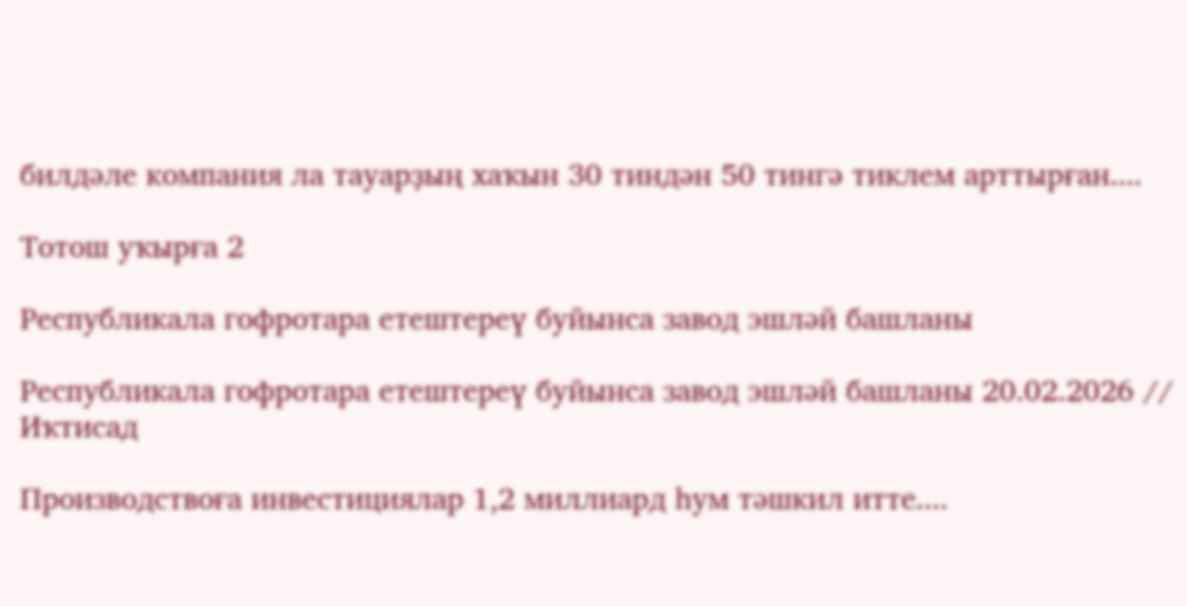билдәле компания ла тауарҙың хаҡын 30 тиндән 50 тингә тиклем арттырған....

Тотош уҡырға 2

Республикала гофротара етештереү буйынса завод эшләй башланы

Республикала гофротара етештереү буйынса завод эшләй башланы 20.02.2026 // Иҡтисад

Производствоға инвестициялар 1,2 миллиард һум тәшкил итте....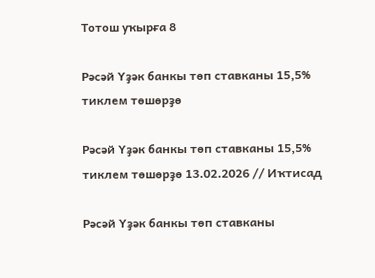Тотош уҡырға 8

Рәсәй Үҙәк банкы төп ставканы 15,5% тиклем төшөрҙө

Рәсәй Үҙәк банкы төп ставканы 15,5% тиклем төшөрҙө 13.02.2026 // Иҡтисад

Рәсәй Үҙәк банкы төп ставканы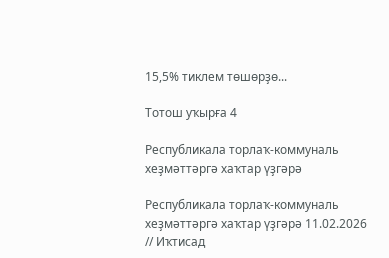15,5% тиклем төшөрҙө...

Тотош уҡырға 4

Республикала торлаҡ-коммуналь хеҙмәттәргә хаҡтар үҙгәрә

Республикала торлаҡ-коммуналь хеҙмәттәргә хаҡтар үҙгәрә 11.02.2026 // Иҡтисад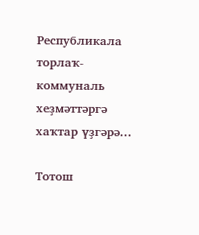Республикала торлаҡ-коммуналь хеҙмәттәргә хаҡтар үҙгәрә...

Тотош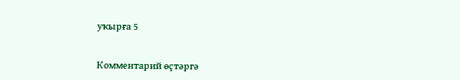уҡырға 5


Комментарий өҫтәргә